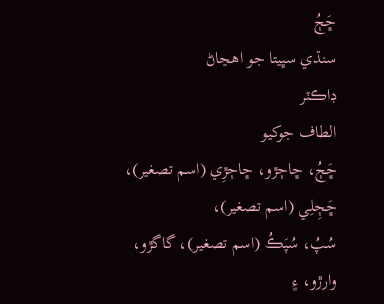ڇَڄُ
سنڌي سڀيتا جو اهڃاڻ
ڊاڪٽر
الطاف جوکيو
ڇَڄُ، ڇاڄڙو، ڇاڄڙِي (اسم تصغير)، ڇَڄِلِي (اسم تصغير)،
سُپُ، سُپَڪُ (اسم تصغير)، گاگڙو، وارڙو، ۽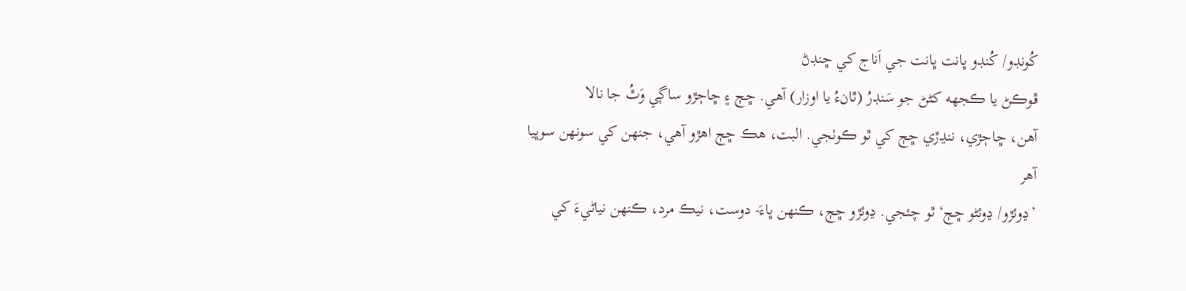کُونڊو/ کُنڊو ڀانت ڀانت جي اَناج کي ڇنڊڻ
ڦوڪڻ يا ڪجهه کڻڻ جو سَنڊرُ (ٿانءُ يا اوزار) آهي. ڇڄ ۽ ڇاڄڙو ساڳي وَٿُ جا نالا
آهن، ڇاڄڙي، ننڍڙي ڇڄ کي ٿو ڪوٺجي. البت، هڪ ڇڄ اهڙو آهي، جنھن کي سونھن سوڀيا آهر
’ڍوئڙو/ ڍوئڻو ڇڄ‘ ٿو چئجي. ڍوئڙو ڇڄ، ڪنھن ڀاءَ- دوست، نيڪ مرد، ڪنھن نياڻيءَ کي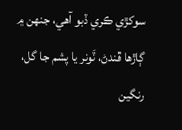سوکڙي ڪري ڏبو آهي، جنھن ۾ ڳاڙها ڦندڻ، ٽَونر يا پشم جا گل، رنگين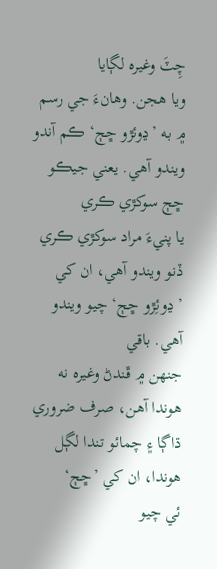چِٽَ وغيره لڳايا
ويا هجن. وهانءَ جي رسم ۾ به ’ڍوئڙو ڇڄ‘ ڪم آندو ويندو آهي. يعني جيڪو ڇڄ سوکڙي ڪري
يا پنيءَ مراد سوکڙي ڪري ڏنو ويندو آهي، ان کي ’ڍوئِڙو ڇڄ‘ چيو ويندو آهي. باقي
جنھن ۾ ڦندڻ وغيره نه هوندا آهن، صرف ضروري ڌاڳا ۽ چمائو تندا لڳل هوندا، ان کي ’ڇڄ‘
ئي چيو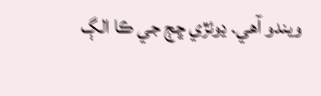ويندو آهي. ڍوئڙي ڇڄ جي ڪا الڳ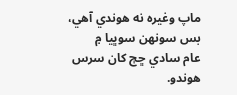ماپ وغيره نه هوندي آهي، بس سونھن سوڀيا ۾
عام سادي ڇڄ کان سرس هوندو.